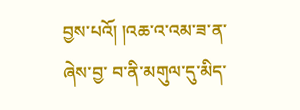བྱས་པའོ། །འཆ་འ་འམ་ཟ་ན་ཞེས་བྱ་ བ་ནི་མགུལ་དུ་མིད་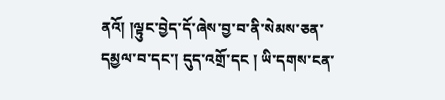ནའོ། །ལྟུང་བྱེད་དོ་ཞེས་བྱ་བ་ནི་སེམས་ཅན་དམྱལ་བ་དང་། དུད་འགྲོ་དང ། ཡི་དགས་ངན་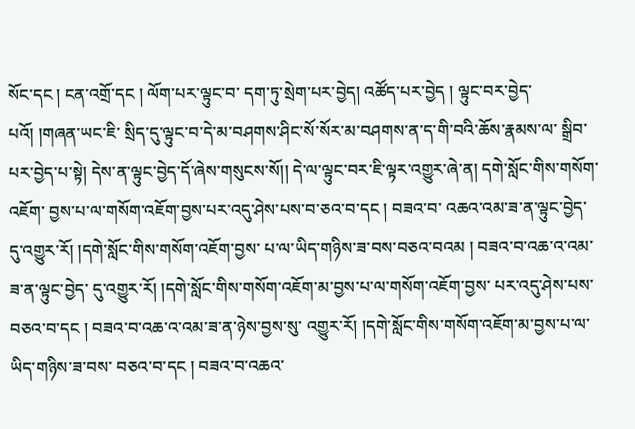སོང་དང ། ངན་འགྲོ་དང ། ལོག་པར་ལྟུང་བ་ དག་ཏུ་སྲེག་པར་བྱེད། འཚོད་པར་བྱེད ། ལྟུང་བར་བྱེད་པའོ། །གཞན་ཡང་ཇི་ སྲིད་དུ་ལྟུང་བ་དེ་མ་བཤགས་ཤིང་སོ་སོར་མ་བཤགས་ན་ད་གི་བའི་ཆོས་རྣམས་ལ་ སྒྲིབ་པར་བྱེད་པ་སྟེ། དེས་ན་ལྟུང་བྱེད་དོ་ཞེས་གསུངས་སོ།། དེ་ལ་ལྟུང་བར་ཇི་ལྟར་འགྱུར་ཞེ་ན། དགེ་སློང་གིས་གསོག་འཇོག་ བྱས་པ་ལ་གསོག་འཇོག་བྱས་པར་འདུ་ཤེས་པས་བ་ཅའ་བ་དང ། བཟའ་བ་ འཆའ་འམ་ཟ་ན་ལྟུང་བྱེད་དུ་འགྱུར་རོ། །དགེ་སློང་གིས་གསོག་འཇོག་བྱས་ པ་ལ་ཡིད་གཉིས་ཟ་བས་བཅའ་བའམ ། བཟའ་བ་འཆ་འ་འམ་ཟ་ན་ལྟུང་བྱེད་ དུ་འགྱུར་རོ། །དགེ་སློང་གིས་གསོག་འཇོག་མ་བྱས་པ་ལ་གསོག་འཇོག་བྱས་ པར་འདུ་ཤེས་པས་བཅའ་བ་དང ། བཟའ་བ་འཆ་འ་འམ་ཟ་ན་ཉེས་བྱས་སུ་ འགྱུར་རོ། །དགེ་སློང་གིས་གསོག་འཇོག་མ་བྱས་པ་ལ་ཡིད་གཉིས་ཟ་བས་ བཅའ་བ་དང ། བཟའ་བ་འཆའ་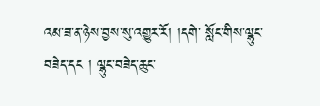འམ་ཟ་ན་ཉེས་བྱས་སུ་འགྱུར་རོ། །དགེ་ སློང་གིས་ལྷུང་བཟེད་དང ། ལྷུང་བཟེད་ཆུང་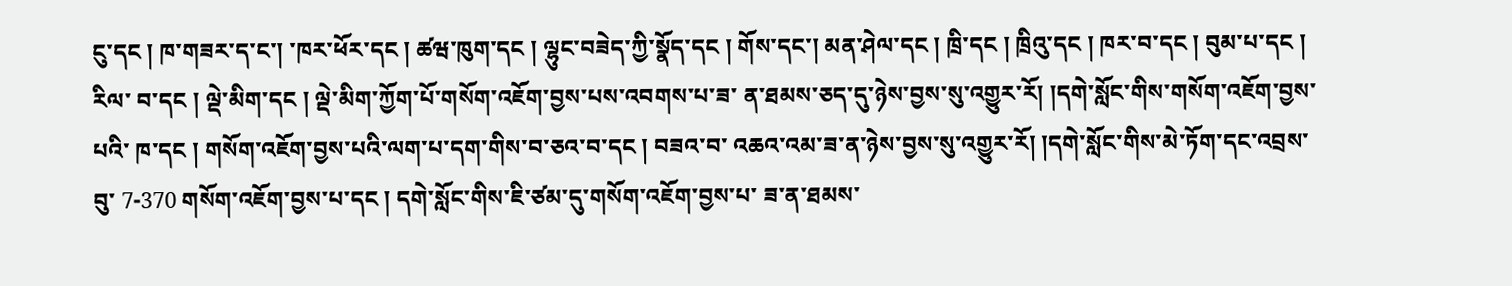ངུ་དང ། ཁ་གཟར་ད་ང་། ་ཁར་ཕོར་དང ། ཚཝ་ཁུག་དང ། ལྷུང་བཟེད་ཀྱི་སྣོད་དང ། གོས་དང་། མན་ཤེལ་དང ། ཁྲི་དང ། ཁྲིའུ་དང ། ཁར་བ་དང ། བུམ་པ་དང ། རིལ་ བ་དང ། ལྡེ་མིག་དང ། ལྡེ་མིག་ཀྱོག་པོ་གསོག་འཇོག་བྱས་པས་འབགས་པ་ཟ་ ན་ཐམས་ཅད་དུ་ཉེས་བྱས་སུ་འགྱུར་རོ། །དགེ་སློང་གིས་གསོག་འཇོག་བྱས་པའི་ ཁ་དང ། གསོག་འཇོག་བྱས་པའི་ལག་པ་དག་གིས་བ་ཅའ་བ་དང ། བཟའ་བ་ འཆའ་འམ་ཟ་ན་ཉེས་བྱས་སུ་འགྱུར་རོ། །དགེ་སློང་གིས་མེ་ཏོག་དང་འབྲས་བུ་ 7-370 གསོག་འཇོག་བྱས་པ་དང ། དགེ་སློང་གིས་ཇི་ཙམ་དུ་གསོག་འཇོག་བྱས་པ་ ཟ་ན་ཐམས་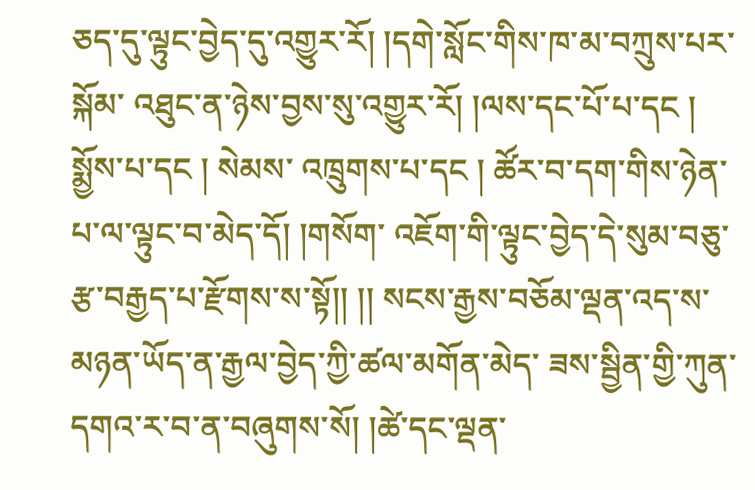ཅད་དུ་ལྟུང་བྱེད་དུ་འགྱུར་རོ། །དགེ་སློང་གིས་ཁ་མ་བཀྲུས་པར་སྐོམ་ འཐུང་ན་ཉེས་བྱས་སུ་འགྱུར་རོ། །ལས་དང་པོ་པ་དང ། སྨྱོས་པ་དང ། སེམས་ འཁྲུགས་པ་དང ། ཚོར་བ་དག་གིས་ཉེན་པ་ལ་ལྟུང་བ་མེད་དོ། །གསོག་ འཇོག་གི་ལྟུང་བྱེད་དེ་སུམ་བཅུ་རྩ་བརྒྱད་པ་རྫོགས་ས་སྟོ།། །། སངས་རྒྱས་བཅོམ་ལྡན་འད་ས་མཉན་ཡོད་ན་རྒྱལ་བྱེད་ཀྱི་ཚལ་མགོན་མེད་ ཟས་སྦྱིན་གྱི་ཀུན་དགའ་ར་བ་ན་བཞུགས་སོ། །ཚེ་དང་ལྡན་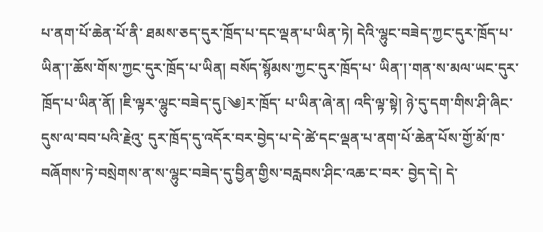པ་ནག་པོ་ཆེན་པོ་ནི་ ཐམས་ཅད་དུར་ཁྲོད་པ་དང་ལྡན་པ་ཡིན་ཏེ། དེའི་ལྷུང་བཟེད་ཀྱང་དུར་ཁྲོད་པ་ ཡིན་།་ཆོས་གོས་ཀྱང་དུར་ཁྲོད་པ་ཡིན། བསོད་སྙོམས་ཀྱང་དུར་ཁྲོད་པ་ ཡིན་།་གན་ས་མལ་ཡང་དུར་ཁྲོད་པ་ཡིན་ནོ། །ཇི་ལྟར་ལྷུང་བཟེད་དུ[༄]ར་ཁྲོད་ པ་ཡིན་ཞེ་ན། འདི་ལྟ་སྟེ། ཉེ་དུ་དག་གིས་ཤི་ཞིང་དུས་ལ་བབ་པའི་རྗེའུ་ དུར་ཁྲོད་དུ་འདོར་བར་བྱེད་པ་དེ་ཚེ་དང་ལྡན་པ་ནག་པོ་ཆེན་པོས་གྱོ་མོ་ཁ་ བཞོགས་ཏེ་བསྲེགས་ན་ས་ལྷུང་བཟེད་དུ་བྱིན་གྱིས་བརླབས་ཤིང་འཆ་ང་བར་ བྱེད་དེ། དེ་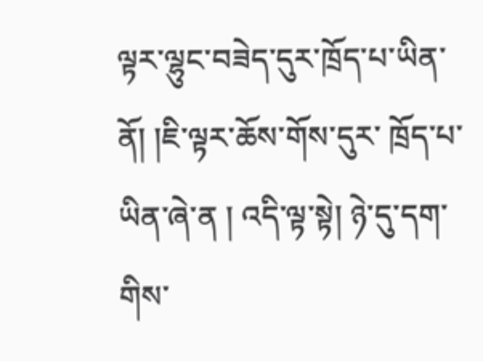ལྟར་ལྷུང་བཟེད་དུར་ཁྲོད་པ་ཡིན་ནོ། །ཇི་ལྟར་ཆོས་གོས་དུར་ ཁྲོད་པ་ཡིན་ཞེ་ན ། འདི་ལྟ་སྟེ། ཉེ་དུ་དག་གིས་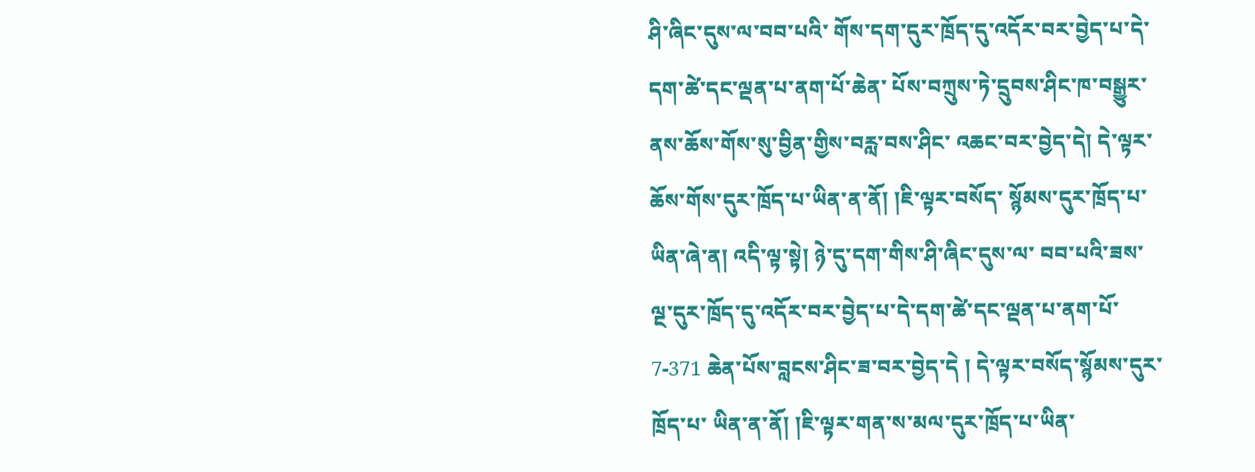ཤི་ཞིང་དུས་ལ་བབ་པའི་ གོས་དག་དུར་ཁྲོད་དུ་འདོར་བར་བྱེད་པ་དེ་དག་ཚེ་དང་ལྡན་པ་ནག་པོ་ཆེན་ པོས་བཀྲུས་ཏེ་དྲུབས་ཤིང་ཁ་བསྒྱུར་ནས་ཆོས་གོས་སུ་བྱིན་གྱིས་བརླ་བས་ཤིང་ འཆང་བར་བྱེད་དེ། དེ་ལྟར་ཆོས་གོས་དུར་ཁྲོད་པ་ཡིན་ན་ནོ། །ཇི་ལྟར་བསོད་ སྙོམས་དུར་ཁྲོད་པ་ཡིན་ཞེ་ན། འདི་ལྟ་སྟེ། ཉེ་དུ་དག་གིས་ཤི་ཞིང་དུས་ལ་ བབ་པའི་ཟས་ལྔ་དུར་ཁྲོད་དུ་འདོར་བར་བྱེད་པ་དེ་དག་ཚེ་དང་ལྡན་པ་ནག་པོ་ 7-371 ཆེན་པོས་བླངས་ཤིང་ཟ་བར་བྱེད་དེ ། དེ་ལྟར་བསོད་སྙོམས་དུར་ཁྲོད་པ་ ཡིན་ན་ནོ། །ཇི་ལྟར་གན་ས་མལ་དུར་ཁྲོད་པ་ཡིན་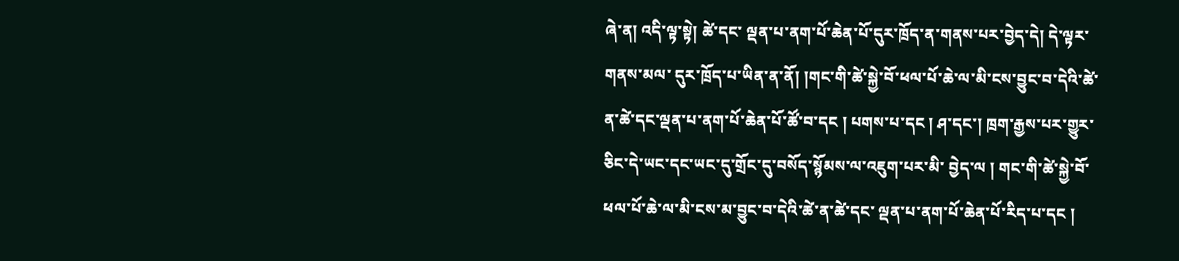ཞེ་ན། འདི་ལྟ་སྟེ། ཚེ་དང་ ལྡན་པ་ནག་པོ་ཆེན་པོ་དུར་ཁྲོད་ན་གནས་པར་བྱེད་དེ། དེ་ལྟར་གནས་མལ་ དུར་ཁྲོད་པ་ཡིན་ན་ནོ། །གང་གི་ཚེ་སྐྱེ་བོ་ཕལ་པོ་ཆེ་ལ་མི་ངས་བྱུང་བ་དེའི་ཚེ་ ན་ཚེ་དང་ལྡན་པ་ནག་པོ་ཆེན་པོ་ཚོ་བ་དང ། པགས་པ་དང ། ཤ་དང་། ཁྲག་རྒྱས་པར་གྱུར་ཅིང་དེ་ཡང་དང་ཡང་དུ་གྲོང་དུ་བསོད་སྙོམས་ལ་འཇུག་པར་མི་ བྱེད་ལ ། གང་གི་ཚེ་སྐྱེ་བོ་ཕལ་པོ་ཆེ་ལ་མི་ངས་མ་བྱུང་བ་དེའི་ཚེ་ན་ཚེ་དང་ ལྡན་པ་ནག་པོ་ཆེན་པོ་རིད་པ་དང །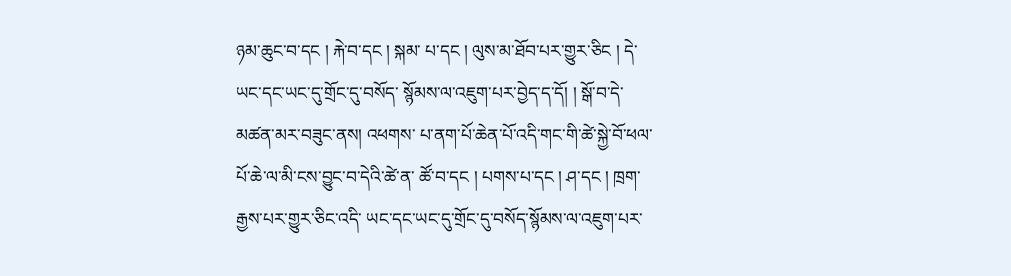ཉམ་ཆུང་བ་དང ། རྐེ་བ་དང ། སྐམ་ པ་དང ། ལུས་མ་ཐོབ་པར་གྱུར་ཅིང ། དེ་ཡང་དང་ཡང་དུ་གྲོང་དུ་བསོད་ སྙོམས་ལ་འཇུག་པར་བྱེད་ད་དོ། ། སྒོ་བ་དེ་མཚན་མར་བཟུང་ནས། འཕགས་ པ་ནག་པོ་ཆེན་པོ་འདི་གང་གི་ཚེ་སྐྱེ་བོ་ཕལ་པོ་ཆེ་ལ་མི་ངས་བྱུང་བ་དེའི་ཚེ་ན་ ཚོ་བ་དང ། པགས་པ་དང ། ཤ་དང ། ཁྲག་རྒྱས་པར་གྱུར་ཅིང་འདི་ ཡང་དང་ཡང་དུ་གྲོང་དུ་བསོད་སྙོམས་ལ་འཇུག་པར་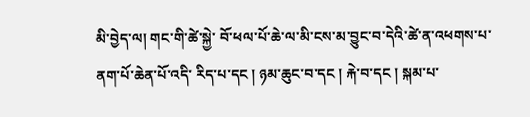མི་བྱེད་ལ། གང་གི་ཚེ་སྐྱེ་ བོ་ཕལ་པོ་ཆེ་ལ་མི་ངས་མ་བྱུང་བ་དེའི་ཚེ་ན་འཕགས་པ་ནག་པོ་ཆེན་པོ་འདི་ རིད་པ་དང ། ཉམ་ཆུང་བ་དང ། རྐེ་བ་དང ། སྐམ་པ་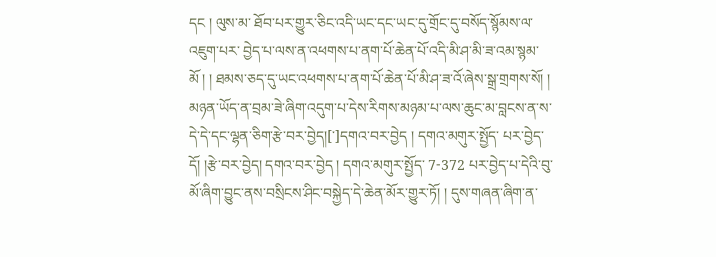དང ། ལུས་མ་ ཐོབ་པར་གྱུར་ཅིང་འདི་ཡང་དང་ཡང་དུ་གྲོང་དུ་བསོད་སྙོམས་ལ་འཇུག་པར་ བྱེད་པ་ལས་ན་འཕགས་པ་ནག་པོ་ཆེན་པོ་འདི་མི་ཤ་མི་ཟ་འམ་སྙམ་མོ ། ། ཐམས་ཅད་དུ་ཡང་འཕགས་པ་ནག་པོ་ཆེན་པོ་མི་ཤ་ཟ་འོ་ཞེས་སྒྲ་གྲགས་སོ། ། མཉན་ཡོད་ན་བྲམ་ཟེ་ཞིག་འདུག་པ་དེས་རིགས་མཉམ་པ་ལས་ཆུང་མ་བླངས་ན་ས་ དེ་དེ་དང་ལྷན་ཅིག་རྩེ་བར་བྱེད།[་]དགའ་བར་བྱེད ། དགའ་མགུར་སྤྱོད་ པར་བྱེད་དོ། །རྩེ་བར་བྱེད། དགའ་བར་བྱེད ། དགའ་མགུར་སྤྱོད་ 7-372 པར་བྱེད་པ་དེའི་བུ་མོ་ཞིག་བྱུང་ནས་བསྲིངས་ཤིང་བསྐྱེད་དེ་ཆེན་མོར་གྱུར་ཏོ། ། དུས་གཞན་ཞིག་ན་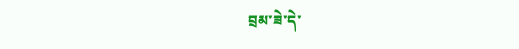བྲམ་ཟེ་དེ་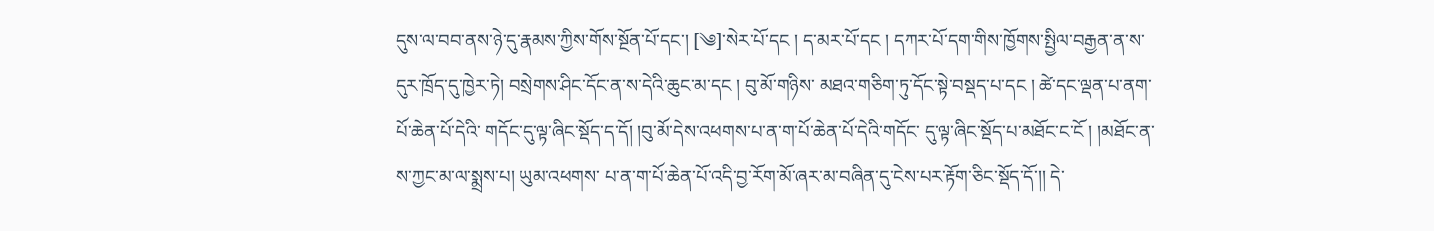དུས་ལ་བབ་ནས་ཉེ་དུ་རྣམས་ཀྱིས་གོས་སྔོན་པོ་དང་། [༄]་སེར་པོ་དང ། ད་མར་པོ་དང ། དཀར་པོ་དག་གིས་ཁྱོགས་སྤྱིལ་བརྒྱན་ན་ས་ དུར་ཁྲོད་དུ་ཁྱེར་ཏེ། བསྲེགས་ཤིང་དོང་ན་ས་དེའི་ཆུང་མ་དང ། བུ་མོ་གཉིས་ མཐའ་གཅིག་ཏུ་དོང་སྟེ་བསྡད་པ་དང ། ཚེ་དང་ལྡན་པ་ནག་པོ་ཆེན་པོ་དེའི་ གདོང་དུ་ལྟ་ཞིང་སྡོད་ད་དོ། །བུ་མོ་དེས་འཕགས་པ་ན་ག་པོ་ཆེན་པོ་དེའི་གདོང་ དུ་ལྟ་ཞིང་སྡོད་པ་མཐོང་ང་ངོ ། །མཐོང་ན་ས་ཀྱང་མ་ལ་སྨྲས་པ། ཡུམ་འཕགས་ པ་ན་ག་པོ་ཆེན་པོ་འདི་བྱ་རོག་མོ་ཞར་མ་བཞིན་དུ་ངེས་པར་རྟོག་ཅིང་སྡོད་དོ་།། དེ་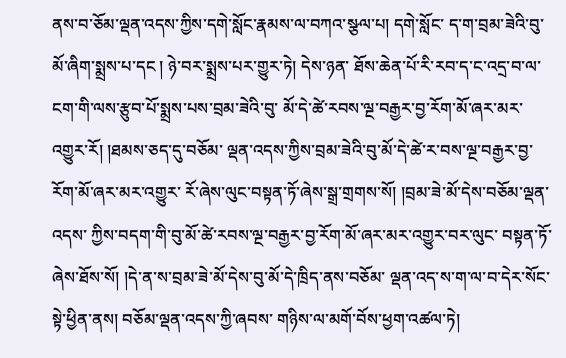ནས་བ་ཅོམ་ལྡན་འདས་ཀྱིས་དགེ་སློང་རྣམས་ལ་བཀའ་སྩལ་པ། དགེ་སློང་ ད་ག་བྲམ་ཟེའི་བུ་མོ་ཞིག་སྨྲས་པ་དང ། ཉེ་བར་སྨྲས་པར་གྱུར་ཏེ། དེས་ཉན་ ཐོས་ཆེན་པོ་རི་རབ་ད་ང་འདྲ་བ་ལ་ངག་གི་ལས་རྩུབ་པོ་སྨྲས་པས་བྲམ་ཟེའི་བུ་ མོ་དེ་ཚེ་རབས་ལྔ་བརྒྱར་བྱ་རོག་མོ་ཞར་མར་འགྱུར་རོ། །ཐམས་ཅད་དུ་བཅོམ་ ལྡན་འདས་ཀྱིས་བྲམ་ཟེའི་བུ་མོ་དེ་ཚེ་ར་བས་ལྔ་བརྒྱར་བྱ་རོག་མོ་ཞར་མར་འགྱུར་ རོ་ཞེས་ལུང་བསྟན་ཏོ་ཞེས་སྒྲ་གྲགས་སོ། །བྲམ་ཟེ་མོ་དེས་བཅོམ་ལྡན་འདས་ ཀྱིས་བདག་གི་བུ་མོ་ཚེ་རབས་ལྔ་བརྒྱར་བྱ་རོག་མོ་ཞར་མར་འགྱུར་བར་ལུང་ བསྟན་ཏོ་ཞེས་ཐོས་སོ། །དེ་ན་ས་བྲམ་ཟེ་མོ་དེས་བུ་མོ་དེ་ཁྲིད་ནས་བཅོམ་ ལྡན་འད་ས་ག་ལ་བ་དེར་སོང་སྟེ་ཕྱིན་ནས། བཅོམ་ལྡན་འདས་ཀྱི་ཞབས་ གཉིས་ལ་མགོ་བོས་ཕྱག་འཚལ་ཏེ།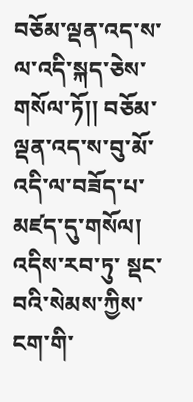བཅོམ་ལྡན་འད་ས་ལ་འདི་སྐད་ཅེས་གསོལ་ཏོ།། བཅོམ་ལྡན་འད་ས་བུ་མོ་འདི་ལ་བཟོད་པ་མཛད་དུ་གསོལ། འདིས་རབ་ཏུ་ སྡང་བའི་སེམས་ཀྱིས་ངག་གི་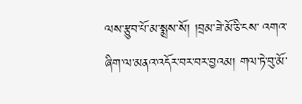ལས་རྩུབ་པོ་མ་སྨྲས་སོ། །བྲམ་ཟེ་མོ་ཅི་ངས་ འགའ་ཞིག་ལ་མནའ་འདོར་བར་བར་བྱའམ། གལ་ཏེ་བུ་མོ་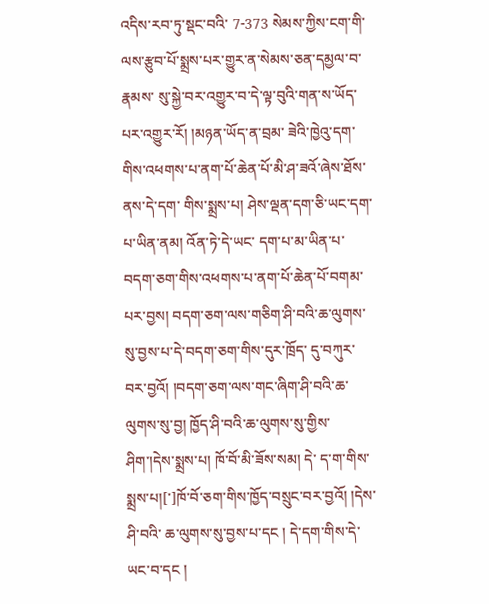འདིས་རབ་ཏུ་སྡང་བའི་ 7-373 སེམས་ཀྱིས་ངག་གི་ལས་རྩུབ་པོ་སྨྲས་པར་གྱུར་ན་སེམས་ཅན་དམྱལ་བ་རྣམས་ སུ་སྐྱེ་བར་འགྱུར་བ་དེ་ལྟ་བུའི་གན་ས་ཡོད་པར་འགྱུར་རོ། །མཉན་ཡོད་ན་བྲམ་ ཟེའི་ཁྱེའུ་དག་གིས་འཕགས་པ་ནག་པོ་ཆེན་པོ་མི་ཤ་ཟའོ་ཞེས་ཐོས་ནས་དེ་དག་ གིས་སྨྲས་པ། ཤེས་ལྡན་དག་ཅི་ཡང་དག་པ་ཡིན་ནམ། འོན་ཏེ་དེ་ཡང་ དག་པ་མ་ཡིན་པ་བདག་ཅག་གིས་འཕགས་པ་ནག་པོ་ཆེན་པོ་བགམ་པར་བྱས། བདག་ཅག་ལས་གཅིག་ཤི་བའི་ཆ་ལུགས་སུ་བྱས་པ་དེ་བདག་ཅག་གིས་དུར་ཁྲོད་ དུ་བཀུར་བར་བྱའོ། །བདག་ཅག་ལས་གང་ཞིག་ཤི་བའི་ཆ་ལུགས་སུ་བྱ། ཁྱོད་ཤི་བའི་ཆ་ལུགས་སུ་གྱིས་ཤིག་།དེས་སྨྲས་པ། ཁོ་བོ་མི་ཟོས་སམ། དེ་ ད་ག་གིས་སྨྲས་པ།[་]ཁོ་བོ་ཅག་གིས་ཁྱོད་བསྲུང་བར་བྱའོ། །དེས་ཤི་བའི་ ཆ་ལུགས་སུ་བྱས་པ་དང ། དེ་དག་གིས་དེ་ཡང་བ་དང །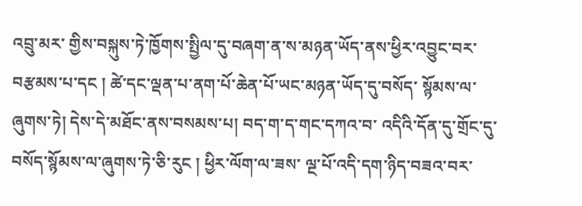འབྲུ་མར་ གྱིས་བསྐུས་ཏེ་ཁྱོགས་སྤྱིལ་དུ་བཞག་ན་ས་མཉན་ཡོད་ནས་ཕྱིར་འབྱུང་བར་ བརྩམས་པ་དང ། ཚེ་དང་ལྡན་པ་ནག་པོ་ཆེན་པོ་ཡང་མཉན་ཡོད་དུ་བསོད་ སྙོམས་ལ་ཞུགས་ཏེ། དེས་དེ་མཐོང་ནས་བསམས་པ། བད་ག་ད་གང་དཀའ་བ་ འདིའི་དོན་དུ་གྲོང་དུ་བསོད་སྙོམས་ལ་ཞུགས་ཏེ་ཅི་རུང ། ཕྱིར་ལོག་ལ་ཟས་ ལྔ་པོ་འདི་དག་ཉིད་བཟའ་བར་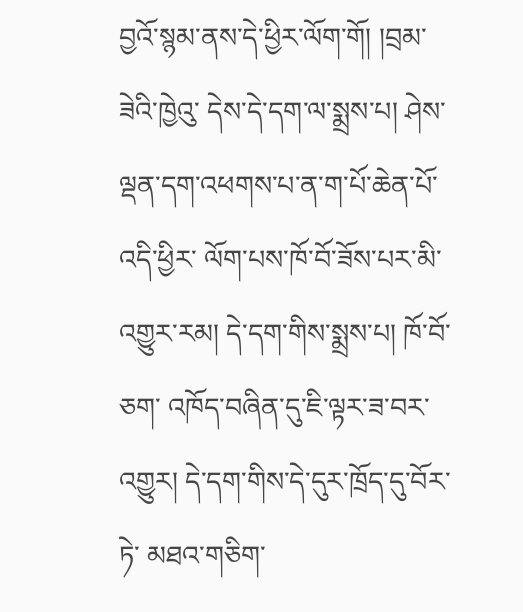བྱའོ་སྙམ་ནས་དེ་ཕྱིར་ལོག་གོ། །བྲམ་ཟེའི་ཁྱེའུ་ དེས་དེ་དག་ལ་སྨྲས་པ། ཤེས་ལྡན་དག་འཕགས་པ་ན་ག་པོ་ཆེན་པོ་འདི་ཕྱིར་ ལོག་པས་ཁོ་བོ་ཟོས་པར་མི་འགྱུར་རམ། དེ་དག་གིས་སྨྲས་པ། ཁོ་བོ་ཅག་ འཁོད་བཞིན་དུ་ཇི་ལྟར་ཟ་བར་འགྱུར། དེ་དག་གིས་དེ་དུར་ཁྲོད་དུ་བོར་ཏེ་ མཐའ་གཅིག་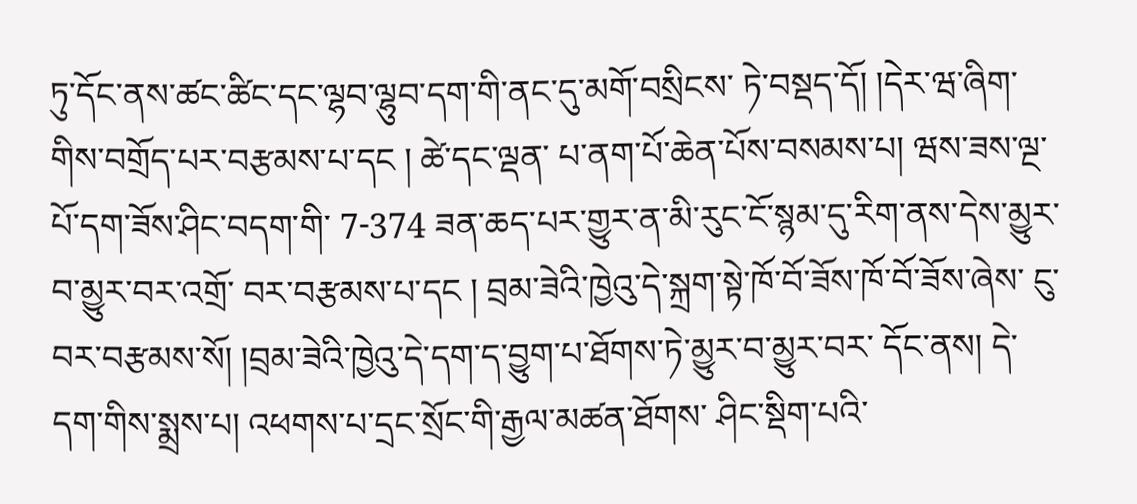ཏུ་དོང་ནས་ཚང་ཚིང་དང་ལྷབ་ལྷུབ་དག་གི་ནང་དུ་མགོ་བསྲིངས་ ཏེ་བསྡད་དོ། །དེར་ཝ་ཞིག་གིས་བགྲོད་པར་བརྩམས་པ་དང ། ཚེ་དང་ལྡན་ པ་ནག་པོ་ཆེན་པོས་བསམས་པ། ཝས་ཟས་ལྔ་པོ་དག་ཟོས་ཤིང་བདག་གི་ 7-374 ཟན་ཆད་པར་གྱུར་ན་མི་རུང་ངོ་སྙམ་དུ་རིག་ནས་དེས་མྱུར་བ་མྱུར་བར་འགྲོ་ བར་བརྩམས་པ་དང ། བྲམ་ཟེའི་ཁྱེའུ་དེ་སྐྲག་སྟེ་ཁོ་བོ་ཟོས་ཁོ་བོ་ཟོས་ཞེས་ ངུ་བར་བརྩམས་སོ། །བྲམ་ཟེའི་ཁྱེའུ་དེ་དག་ད་བྱུག་པ་ཐོགས་ཏེ་མྱུར་བ་མྱུར་བར་ དོང་ནས། དེ་དག་གིས་སྨྲས་པ། འཕགས་པ་དྲང་སྲོང་གི་རྒྱལ་མཚན་ཐོགས་ ཤིང་སྡིག་པའི་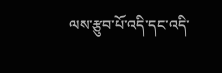ལས་རྩུབ་པོ་འདི་དང་འདི་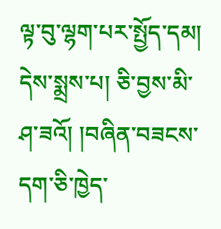ལྟ་བུ་ལྷག་པར་སྤྱོད་དམ། དེས་སྨྲས་པ། ཅི་བྱས་མི་ཤ་ཟའོ། །བཞིན་བཟངས་དག་ཅི་ཁྱེད་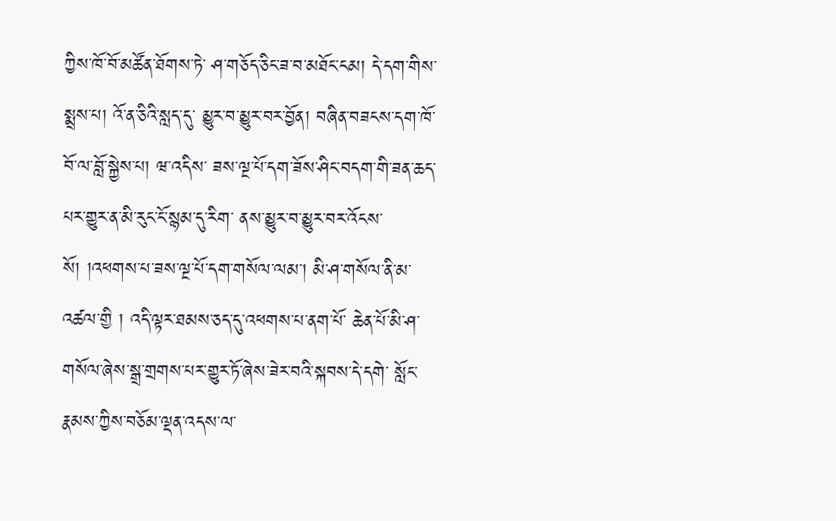ཀྱིས་ཁོ་བོ་མཚོན་ཐོགས་ཏེ་ ཤ་གཅོད་ཅིང་ཟ་བ་མཐོང་ངམ། དེ་དག་གིས་སྨྲས་པ། འོ་ན་ཅིའི་སླད་དུ་ མྱུར་བ་མྱུར་བར་བྱོན། བཞིན་བཟངས་དག་ཁོ་བོ་ལ་བློ་སྐྱེས་པ། ཝ་འདིས་ ཟས་ལྔ་པོ་དག་ཟོས་ཤིང་བདག་གི་ཟན་ཆད་པར་གྱུར་ན་མི་རུང་ངོ་སྙམ་དུ་རིག་ ནས་མྱུར་བ་མྱུར་བར་འོངས་སོ། །འཕགས་པ་ཟས་ལྔ་པོ་དག་གསོལ་ལམ་། མི་ཤ་གསོལ་ནི་མ་འཚལ་གྱི ། འདི་ལྟར་ཐམས་ཅད་དུ་འཕགས་པ་ནག་པོ་ ཆེན་པོ་མི་ཤ་གསོལ་ཞེས་སྒྲ་གྲགས་པར་གྱུར་ཏོ་ཞེས་ཟེར་བའི་སྐབས་དེ་དགེ་ སློང་རྣམས་ཀྱིས་བཅོམ་ལྡན་འདས་ལ་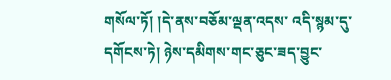གསོལ་ཏོ། །དེ་ནས་བཅོམ་ལྡན་འདས་ འདི་སྙམ་དུ་དགོངས་ཏེ། ཉེས་དམིགས་གང་ཅུང་ཟད་བྱུང་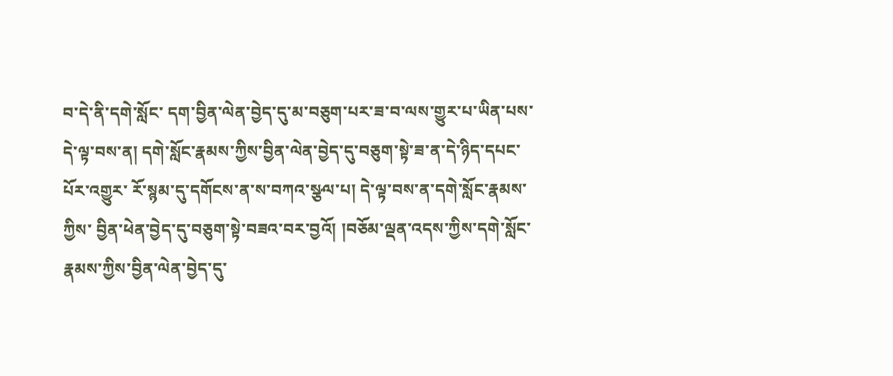བ་དེ་ནི་དགེ་སློང་ དག་བྱིན་ལེན་བྱེད་དུ་མ་བཅུག་པར་ཟ་བ་ལས་གྱུར་པ་ཡིན་པས་དེ་ལྟ་བས་ན། དགེ་སློང་རྣམས་ཀྱིས་བྱིན་ལེན་བྱེད་དུ་བཅུག་སྟེ་ཟ་ན་དེ་ཉིད་དཔང་པོར་འགྱུར་ རོ་སྙམ་དུ་དགོངས་ན་ས་བཀའ་སྩལ་པ། དེ་ལྟ་བས་ན་དགེ་སློང་རྣམས་ཀྱིས་ བྱིན་ཕེན་བྱེད་དུ་བཅུག་སྟེ་བཟའ་བར་བྱའོ། །བཅོམ་ལྡན་འདས་ཀྱིས་དགེ་སློང་ རྣམས་ཀྱིས་བྱིན་ལེན་བྱེད་དུ་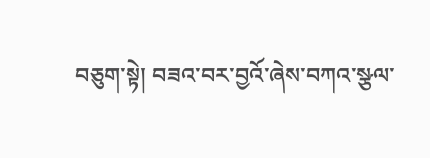བཅུག་སྟེ། བཟའ་བར་བྱའོ་ཞེས་བཀའ་སྩལ་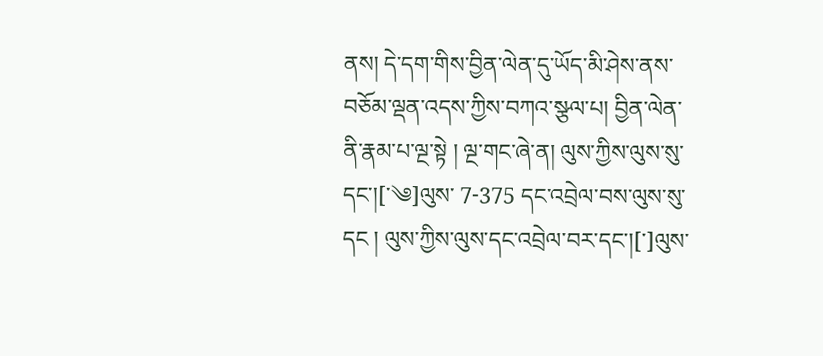ནས། དེ་དག་གིས་བྱིན་ལེན་དུ་ཡོད་མི་ཤེས་ནས་བཅོམ་ལྡན་འདས་ཀྱིས་བཀའ་སྩལ་པ། བྱིན་ལེན་ནི་རྣམ་པ་ལྔ་སྟེ ། ལྔ་གང་ཞེ་ན། ལུས་ཀྱིས་ལུས་སུ་དང་།[་༄]ལུས་ 7-375 དང་འབྲེལ་བས་ལུས་སུ་དང ། ལུས་ཀྱིས་ལུས་དང་འབྲེལ་བར་དང་།[་]ལུས་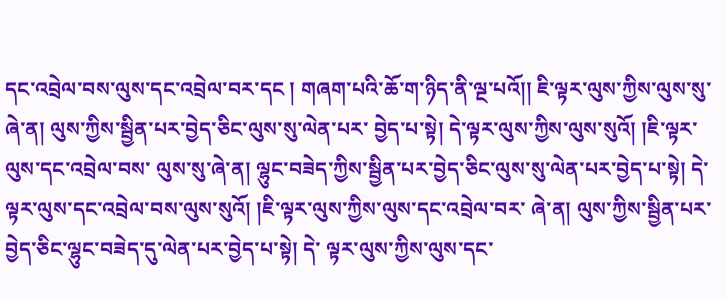དང་འབྲེལ་བས་ལུས་དང་འབྲེལ་བར་དང ། གཞག་པའི་ཆོ་ག་ཉིད་ནི་ལྔ་པའོ།། ཇི་ལྟར་ལུས་ཀྱིས་ལུས་སུ་ཞེ་ན། ལུས་ཀྱིས་སྦྱིན་པར་བྱེད་ཅིང་ལུས་སུ་ལེན་པར་ བྱེད་པ་སྟེ། དེ་ལྟར་ལུས་ཀྱིས་ལུས་སུའོ། །ཇི་ལྟར་ལུས་དང་འབྲེལ་བས་ ལུས་སུ་ཞེ་ན། ལྷུང་བཟེད་ཀྱིས་སྦྱིན་པར་བྱེད་ཅིང་ལུས་སུ་ལེན་པར་བྱེད་པ་སྟེ། དེ་ལྟར་ལུས་དང་འབྲེལ་བས་ལུས་སུའོ། །ཇི་ལྟར་ལུས་ཀྱིས་ལུས་དང་འབྲེལ་བར་ ཞེ་ན། ལུས་ཀྱིས་སྦྱིན་པར་བྱེད་ཅིང་ལྷུང་བཟེད་དུ་ལེན་པར་བྱེད་པ་སྟེ། དེ་ ལྟར་ལུས་ཀྱིས་ལུས་དང་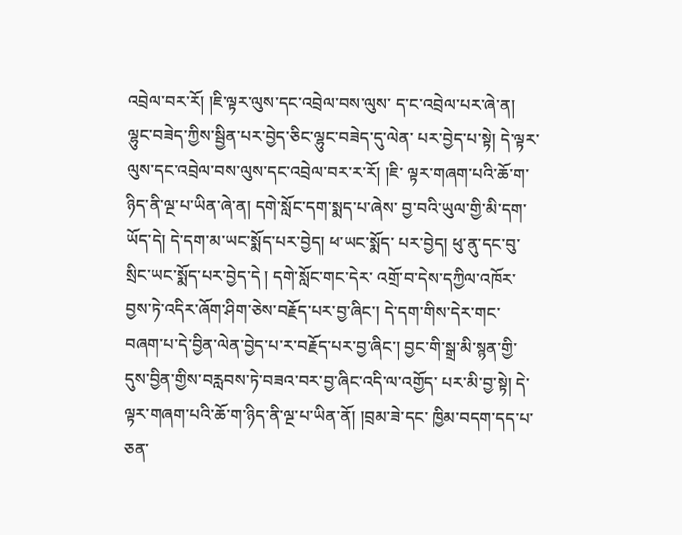འབྲེལ་བར་རོ། །ཇི་ལྟར་ལུས་དང་འབྲེལ་བས་ལུས་ ད་ང་འབྲེལ་པར་ཞེ་ན། ལྷུང་བཟེད་ཀྱིས་སྦྱིན་པར་བྱེད་ཅིང་ལྷུང་བཟེད་དུ་ལེན་ པར་བྱེད་པ་སྟེ། དེ་ལྟར་ལུས་དང་འབྲེལ་བས་ལུས་དང་འབྲེལ་བར་ར་རོ། །ཇི་ ལྟར་གཞག་པའི་ཆོ་ག་ཉིད་ནི་ལྔ་པ་ཡིན་ཞེ་ན། དགེ་སློང་དག་སྨད་པ་ཞེས་ བྱ་བའི་ཡུལ་གྱི་མི་དག་ཡོད་དེ། དེ་དག་མ་ཡང་སྨོད་པར་བྱེད། ཕ་ཡང་སྨོད་ པར་བྱེད། ཕུ་ནུ་དང་བུ་སྲིང་ཡང་སྨོད་པར་བྱེད་དེ ། དགེ་སློང་གང་དེར་ འགྲོ་བ་དེས་དཀྱིལ་འཁོར་བྱས་ཏེ་འདིར་ཞོག་ཤིག་ཅེས་བརྗོད་པར་བྱ་ཞིང་། དེ་དག་གིས་དེར་གང་བཞག་པ་དེ་བྱིན་ལེན་བྱེད་པ་ར་བརྗོད་པར་བྱ་ཞིང་། བྱང་གི་སྒྲ་མི་སྙན་གྱི་དུས་བྱིན་གྱིས་བརླབས་ཏེ་བཟའ་བར་བྱ་ཞིང་འདི་ལ་འགྱོད་ པར་མི་བྱ་སྟེ། དེ་ལྟར་གཞག་པའི་ཆོ་ག་ཉིད་ནི་ལྔ་པ་ཡིན་ནོ། །བྲམ་ཟེ་དང་ ཁྱིམ་བདག་དད་པ་ཅན་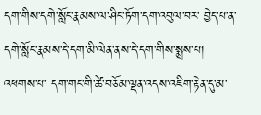དག་གིས་དགེ་སློང་རྣམས་ལ་ཤིང་ཏོག་དག་འབུལ་བར་ བྱེད་པ་ན་དགེ་སློང་རྣམས་དེ་དག་མི་ལེན་ནས་དེ་དག་གིས་སྨྲས་པ། འཕགས་པ་ དག་གང་གི་ཚེ་བཅོམ་ལྡན་འདས་འཇིག་རྟེན་དུ་མ་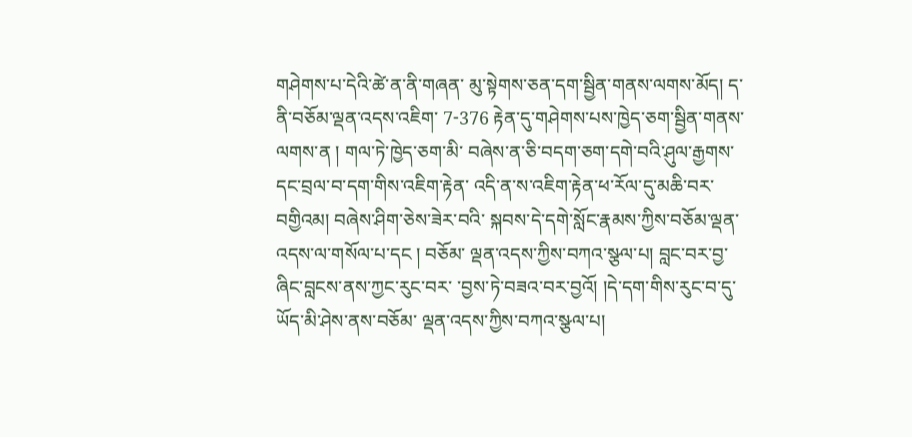གཤེགས་པ་དེའི་ཚེ་ན་ནི་གཞན་ མུ་སྟེགས་ཅན་དག་སྦྱིན་གནས་ལགས་མོད། ད་ནི་བཅོམ་ལྡན་འདས་འཇིག་ 7-376 རྟེན་དུ་གཤེགས་པས་ཁྱེད་ཅག་སྦྱིན་གནས་ལགས་ན ། གལ་ཏེ་ཁྱེད་ཅག་མི་ བཞེས་ན་ཅི་བདག་ཅག་དགེ་བའི་ཤུལ་རྒྱགས་དང་བྲལ་བ་དག་གིས་འཇིག་རྟེན་ འདི་ན་ས་འཇིག་རྟེན་ཕ་རོལ་དུ་མཆི་བར་བགྱིའམ། བཞེས་ཤིག་ཅེས་ཟེར་བའི་ སྐབས་དེ་དགེ་སློང་རྣམས་ཀྱིས་བཅོམ་ལྡན་འདས་ལ་གསོལ་པ་དང ། བཅོམ་ ལྡན་འདས་ཀྱིས་བཀའ་སྩལ་པ། བླང་བར་བྱ་ཞིང་བླངས་ནས་ཀྱང་རུང་བར་ ་བྱས་ཏེ་བཟའ་བར་བྱའོ། །དེ་དག་གིས་རུང་བ་དུ་ཡོད་མི་ཤེས་ནས་བཅོམ་ ལྡན་འདས་ཀྱིས་བཀའ་སྩལ་པ།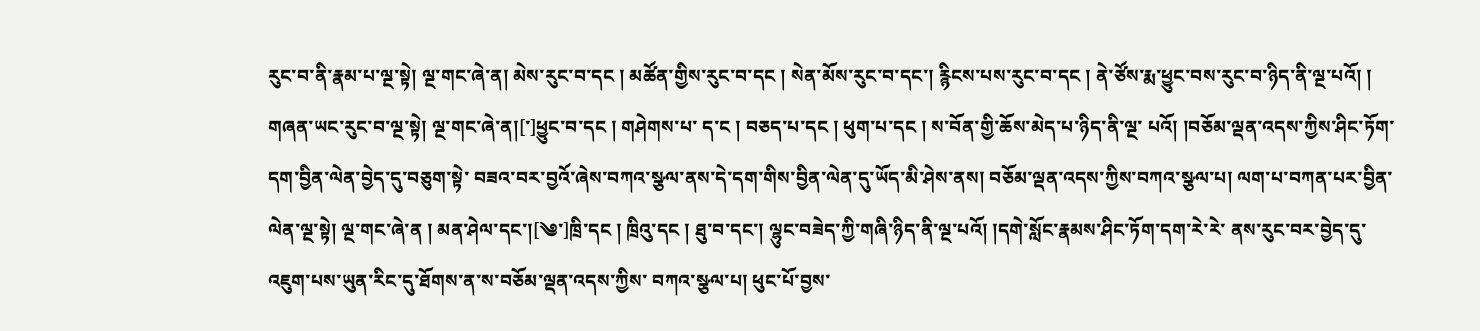རུང་བ་ནི་རྣམ་པ་ལྔ་སྟེ། ལྔ་གང་ཞེ་ན། མེས་རུང་བ་དང ། མཚོན་གྱིས་རུང་བ་དང ། སེན་མོས་རུང་བ་དང་། རྙིངས་པས་རུང་བ་དང ། ནེ་ཙོས་རྨ་ཕྱུང་བས་རུང་བ་ཉིད་ནི་ལྔ་པའོ། ། གཞན་ཡང་རུང་བ་ལྔ་སྟེ། ལྔ་གང་ཞེ་ན།[་]ཕྱུང་བ་དང ། གཤེགས་པ་ ད་ང ། བཅད་པ་དང ། ཕུག་པ་དང ། ས་བོན་གྱི་ཆོས་མེད་པ་ཉིད་ནི་ལྔ་ པའོ། །བཅོམ་ལྡན་འདས་ཀྱིས་ཤིང་ཏོག་དག་བྱིན་ལེན་བྱེད་དུ་བཅུག་སྟེ་ བཟའ་བར་བྱའོ་ཞེས་བཀའ་སྩལ་ནས་དེ་དག་གིས་བྱིན་ལེན་དུ་ཡོད་མི་ཤེས་ནས། བཅོམ་ལྡན་འདས་ཀྱིས་བཀའ་སྩལ་པ། ལག་པ་བཀན་པར་བྱིན་ལེན་ལྔ་སྟེ། ལྔ་གང་ཞེ་ན ། མན་ཤེལ་དང་།[༄་]ཁྲི་དང ། ཁྲིའུ་དང ། ཐུ་བ་དང་། ལྷུང་བཟེད་ཀྱི་གཞི་ཉིད་ནི་ལྔ་པའོ། །དགེ་སློང་རྣམས་ཤིང་ཏོག་དག་རེ་རེ་ ནས་རུང་བར་བྱེད་དུ་འཇུག་པས་ཡུན་རིང་དུ་ཐོགས་ན་ས་བཅོམ་ལྡན་འདས་ཀྱིས་ བཀའ་སྩལ་པ། ཕུང་པོ་བྱས་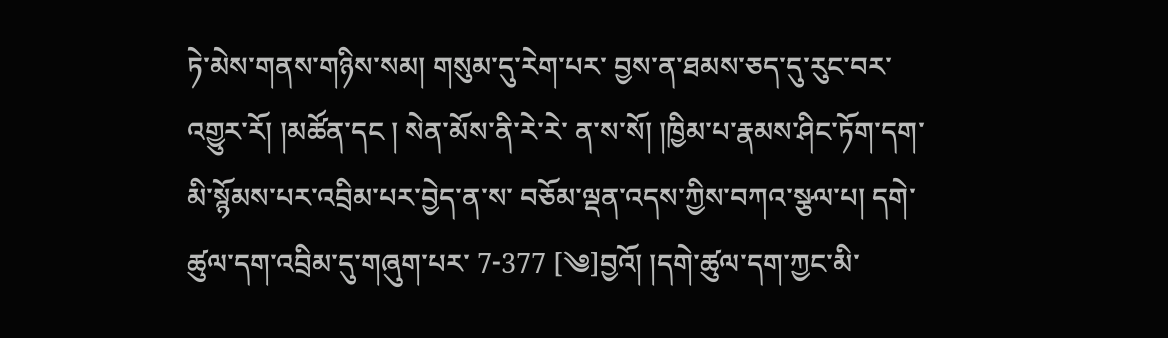ཏེ་མེས་གནས་གཉིས་སམ། གསུམ་དུ་རེག་པར་ བྱས་ན་ཐམས་ཅད་དུ་རུང་བར་འགྱུར་རོ། །མཚོན་དང ། སེན་མོས་ནི་རེ་རེ་ ན་ས་སོ། །ཁྱིམ་པ་རྣམས་ཤིང་ཏོག་དག་མི་སྙོམས་པར་འབྲིམ་པར་བྱེད་ན་ས་ བཅོམ་ལྡན་འདས་ཀྱིས་བཀའ་སྩལ་པ། དགེ་ཚུལ་དག་འབྲིམ་དུ་གཞུག་པར་ 7-377 [༄]བྱའོ། །དགེ་ཚུལ་དག་ཀྱང་མི་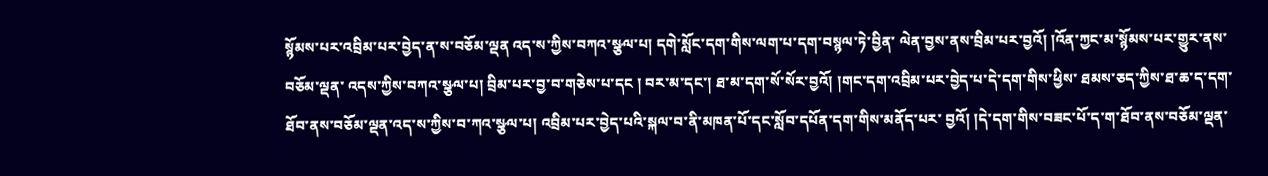སྙོམས་པར་འབྲིམ་པར་བྱེད་ན་ས་བཅོམ་ལྡན འད་ས་ཀྱིས་བཀའ་སྩལ་པ། དགེ་སློང་དག་གིས་ལག་པ་དག་བསྙལ་ཏེ་བྱིན་ ལེན་བྱས་ནས་བྲིམ་པར་བྱའོ། །འོན་ཀྱང་མ་སྙོམས་པར་གྱུར་ནས་བཅོམ་ལྡན་ འདས་ཀྱིས་བཀའ་སྩལ་པ། བྲིམ་པར་བྱ་བ་གཅེས་པ་དང ། བར་མ་དང་། ཐ་མ་དག་སོ་སོར་བྱའོ། །གང་དག་འབྲིམ་པར་བྱེད་པ་དེ་དག་གིས་ཕྱིས་ ཐམས་ཅད་ཀྱིས་ཐ་ཆ་ད་དག་ཐོབ་ནས་བཅོམ་ལྡན་འད་ས་ཀྱིས་བ་ཀའ་སྩལ་པ། འབྲིམ་པར་བྱེད་པའི་སྐལ་བ་ནི་མཁན་པོ་དང་སློབ་དཔོན་དག་གིས་མནོད་པར་ བྱའོ། །དེ་དག་གིས་བཟང་པོ་ད་ག་ཐོབ་ནས་བཅོམ་ལྡན་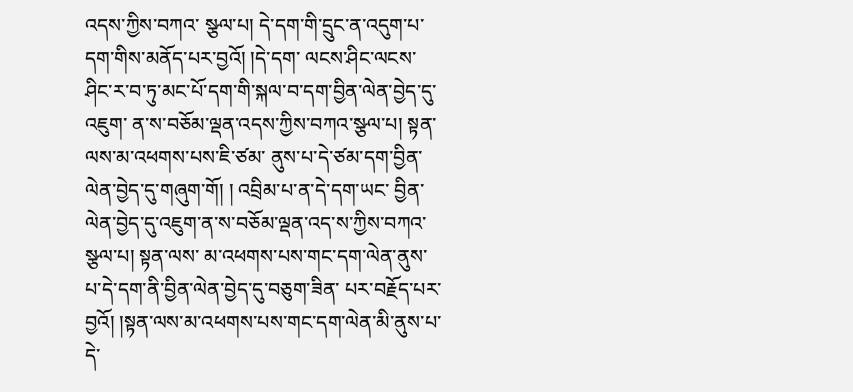འདས་ཀྱིས་བཀའ་ སྩལ་པ། དེ་དག་གི་དྲུང་ན་འདུག་པ་དག་གིས་མནོད་པར་བྱའོ། །དེ་དག་ ལངས་ཤིང་ལངས་ཤིང་ར་བ་ཏུ་མང་པོ་དག་གི་སྐལ་བ་དག་བྱིན་ལེན་བྱེད་དུ་འཇུག་ ན་ས་བཅོམ་ལྡན་འདས་ཀྱིས་བཀའ་སྩལ་པ། སྟན་ལས་མ་འཕགས་པས་ཇི་ཙམ་ ནུས་པ་དེ་ཙམ་དག་བྱིན་ལེན་བྱེད་དུ་གཞུག་གོ། ། འབྲིམ་པ་ན་དེ་དག་ཡང་ བྱིན་ལེན་བྱེད་དུ་འཇུག་ན་ས་བཅོམ་ལྡན་འད་ས་ཀྱིས་བཀའ་སྩལ་པ། སྟན་ལས་ མ་འཕགས་པས་གང་དག་ལེན་ནུས་པ་དེ་དག་ནི་བྱིན་ལེན་བྱེད་དུ་བཅུག་ཟིན་ པར་བརྗོད་པར་བྱའོ། །སྟན་ལས་མ་འཕགས་པས་གང་དག་ལེན་མི་ནུས་པ་དེ་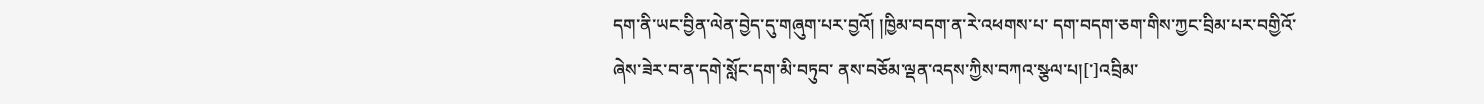དག་ནི་ཡང་བྱིན་ལེན་བྱེད་དུ་གཞུག་པར་བྱའོ། །ཁྱིམ་བདག་ན་རེ་འཕགས་པ་ དག་བདག་ཅག་གིས་ཀྱང་བྲིམ་པར་བགྱིའོ་ཞེས་ཟེར་བ་ན་དགེ་སློང་དག་མི་བཏུབ་ ནས་བཅོམ་ལྡན་འདས་ཀྱིས་བཀའ་སྩལ་པ།[་]འབྲིམ་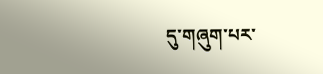དུ་གཞུག་པར་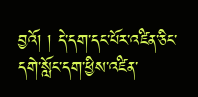བྱའོ། ། དེ་དག་དང་པོར་འཛིན་ཅིང་དགེ་སློང་དག་ཕྱིས་འཛིན་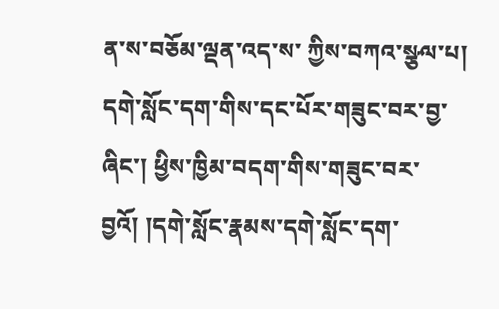ན་ས་བཅོམ་ལྡན་འད་ས་ ཀྱིས་བཀའ་སྩལ་པ། དགེ་སློང་དག་གིས་དང་པོར་གཟུང་བར་བྱ་ཞིང་། ཕྱིས་ཁྱིམ་བདག་གིས་གཟུང་བར་བྱའོ། །དགེ་སློང་རྣམས་དགེ་སློང་དག་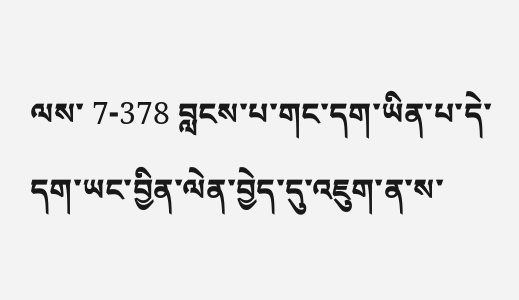ལས་ 7-378 བླངས་པ་གང་དག་ཡིན་པ་དེ་དག་ཡང་བྱིན་ལེན་བྱེད་དུ་འཇུག་ན་ས་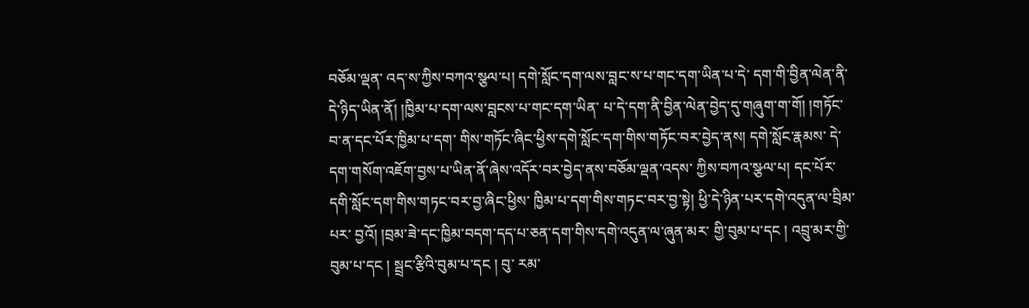བཅོམ་ལྡན་ འད་ས་ཀྱིས་བཀའ་སྩལ་པ། དགེ་སློང་དག་ལས་བླང་ས་པ་གང་དག་ཡིན་པ་དེ་ དག་གི་བྱིན་ལེན་ནི་དེ་ཉིད་ཡིན་ནོ། །ཁྱིམ་པ་དག་ལས་བླངས་པ་གང་དག་ཡིན་ པ་དེ་དག་ནི་བྱིན་ལེན་བྱེད་དུ་གཞུག་ག་གོ། །གཏོང་བ་ན་དང་པོར་ཁྱིམ་པ་དག་ གིས་གཏོང་ཞིང་ཕྱིས་དགེ་སློང་དག་གིས་གཏོང་བར་བྱེད་ནས། དགེ་སློང་རྣམས་ དེ་དག་གསོག་འཇོག་བྱས་པ་ཡིན་ནོ་ཞེས་འདོར་བར་བྱེད་ནས་བཅོམ་ལྡན་འདས་ ཀྱིས་བཀའ་སྩལ་པ། དང་པོར་དགི་སློང་དག་གིས་གཏང་བར་བྱ་ཞིང་ཕྱིས་ ཁྱིམ་པ་དག་གིས་གཏང་བར་བྱ་སྟེ། ཕྱི་དེ་ཉིན་པར་དགེ་འདུན་ལ་བྲིམ་པར་ བྱའོ། །བྲམ་ཟེ་དང་ཁྱིམ་བདག་དད་པ་ཅན་དག་གིས་དགེ་འདུན་ལ་ཞུན་མར་ གྱི་བུམ་པ་དང ། འབྲུ་མར་གྱི་བུམ་པ་དང ། སྦྲང་རྩིའི་བུམ་པ་དང ། བུ་ རམ་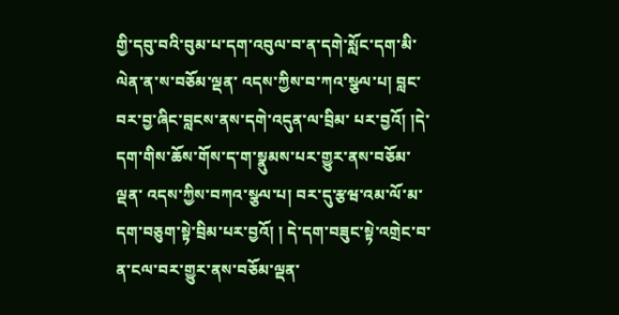གྱི་དབུ་བའི་བུམ་པ་དག་འབུལ་བ་ན་དགེ་སློང་དག་མི་ལེན་ན་ས་བཅོམ་ལྡན་ འདས་ཀྱིས་བ་ཀའ་སྩལ་པ། བླང་བར་བྱ་ཞིང་བླངས་ནས་དགེ་འདུན་ལ་བྲིམ་ པར་བྱའོ། །དེ་དག་གིས་ཆོས་གོས་ད་ག་སྣུམས་པར་གྱུར་ནས་བཅོམ་ལྡན་ འདས་ཀྱིས་བཀའ་སྩལ་པ། བར་དུ་རྩཝ་འམ་ལོ་མ་དག་བཅུག་སྟེ་བྲིམ་པར་བྱའོ། ། དེ་དག་བཟུང་སྟེ་འགྲེང་བ་ན་ངལ་བར་གྱུར་ནས་བཅོམ་ལྡན་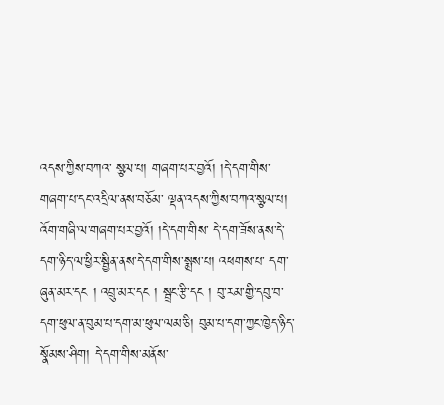འདས་ཀྱིས་བཀའ་ སྩལ་པ། གཞག་པར་བྱའོ། །དེ་དག་གིས་གཞག་པ་དང་འདྲིལ་ནས་བཅོམ་ ལྡན་འདས་ཀྱིས་བཀའ་སྩལ་པ། འོག་གཞི་ལ་གཞག་པར་བྱའོ། །དེ་དག་གིས་ དེ་དག་ཟོས་ནས་དེ་དག་ཉིད་ལ་ཕྱིར་སྦྱིན་ནས་དེ་དག་གིས་སྨྲས་པ། འཕགས་པ་ དག་ཞུན་མར་དང ། འབྲུ་མར་དང ། སྦྲང་རྩི་དང ། བུ་རམ་གྱི་དབུ་བ་ དག་ཕུལ་ན་བུམ་པ་དག་མ་ཕུལ་ལམ་ཅི། བུམ་པ་དག་ཀྱང་ཁྱེད་ཉིད་སྣོམས་ཤིག། དེ་དག་གིས་མནོས་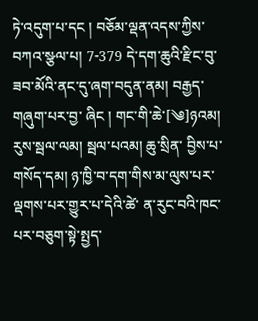ཏེ་འདུག་པ་དང ། བཅོམ་ལྡན་འདས་ཀྱིས་བཀའ་སྩལ་པ། 7-379 དེ་དག་ཆུའི་རྫིང་བུ་ཟབ་མོའི་ནང་དུ་ཞག་བདུན་ནམ། བརྒྱད་གཞུག་པར་བྱ་ ཞིང ། གང་གི་ཆེ་[༄]ཉའམ། རུས་སྦལ་ལམ། སྦལ་པའམ། ཆུ་སྲིན་ བྱིས་པ་གསོད་དམ། ཉ་ཁྱི་བ་དག་གིས་མ་ལུས་པར་ལྡགས་པར་གྱུར་པ་དེའི་ཚེ་ ན་རུང་བའི་ཁང་པར་བཅུག་སྟེ་སྤྱད་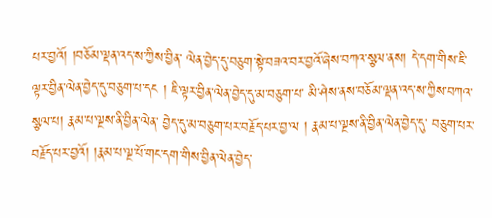པར་བྱའོ། །བཅོམ་ལྡན་འད་ས་ཀྱིས་བྱིན་ ལེན་བྱེད་དུ་བཅུག་སྟེ་བཟའ་བར་བྱའོ་ཞེས་བཀའ་སྩལ་ནས། དེ་དག་གིས་ཇི་ ལྟར་བྱིན་ལེན་བྱེད་དུ་བཅུག་པ་དང ། ཇི་ལྟར་བྱིན་ལེན་བྱེད་དུ་མ་བཅུག་པ་ མི་ཤེས་ནས་བཅོམ་ལྡན་འད་ས་ཀྱིས་བཀའ་སྩལ་པ། རྣམ་པ་ལྔས་ནི་བྱིན་ལེན་ བྱེད་དུ་མ་བཅུག་པར་བརྗོད་པར་བྱ་ལ ། རྣམ་པ་ལྔས་ནི་བྱིན་ལེན་བྱེད་དུ་ བཅུག་པར་བརྗོད་པར་བྱའོ། །རྣམ་པ་ལྔ་པོ་གང་དག་གིས་བྱིན་ལེན་བྱེད་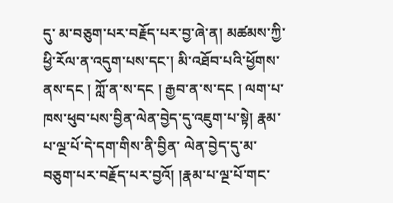དུ་ མ་བཅུག་པར་བརྗོད་པར་བྱ་ཞེ་ན། མཚམས་ཀྱི་ཕྱི་རོལ་ན་འདུག་པས་དང་། མི་འཐོབ་པའི་ཕྱོགས་ནས་དང ། ཀློ་ན་ས་དང ། རྒྱབ་ན་ས་དང ། ལག་པ་ ཁས་ཕུབ་པས་བྱིན་ལེན་བྱེད་དུ་འཇུག་པ་སྟེ། རྣམ་པ་ལྔ་པོ་དེ་དག་གིས་ནི་བྱིན་ ལེན་བྱེད་དུ་མ་བཅུག་པར་བརྗོད་པར་བྱའོ། །རྣམ་པ་ལྔ་པོ་གང་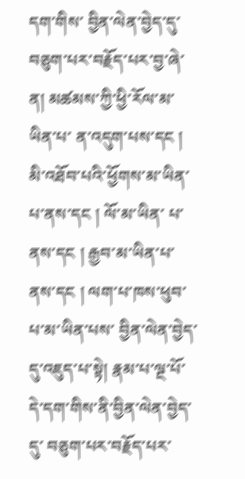དག་གིས་ བྱིན་ལེན་བྱེད་དུ་བཅུག་པར་བརྗོད་པར་བྱ་ཞེ་ན། མཚམས་ཀྱི་ཕྱི་རོལ་མ་ཡིན་པ་ ན་འདུག་པས་དང ། མི་འཐོབ་པའི་ཕྱོགས་མ་ཡིན་པ་ནས་དང ། ལོ་མ་ཡིན་ པ་ནས་དང ། རྒྱབ་མ་ཡིན་པ་ནས་དང ། ལག་པ་ཁས་ཕུབ་པ་མ་ཡིན་པས་ བྱིན་ལེན་བྱེད་དུ་འཇུད་པ་སྟེ། རྣམ་པ་ལྔ་པོ་དེ་དག་གིས་ནི་བྱིན་ལེན་བྱེད་དུ་ བཅུག་པར་བརྗོད་པར་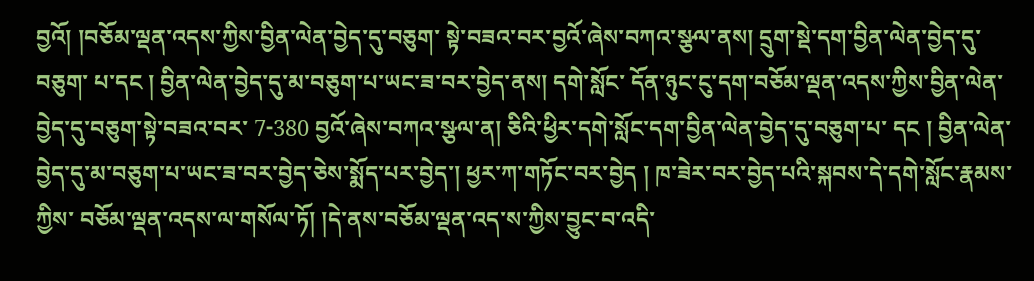བྱའོ། །བཅོམ་ལྡན་འདས་ཀྱིས་བྱིན་ལེན་བྱེད་དུ་བཅུག་ སྟེ་བཟའ་བར་བྱའོ་ཞེས་བཀའ་སྩལ་ནས། དྲུག་སྡེ་དག་བྱིན་ལེན་བྱེད་དུ་བཅུག་ པ་དང ། བྱིན་ལེན་བྱེད་དུ་མ་བཅུག་པ་ཡང་ཟ་བར་བྱེད་ནས། དགེ་སློང་ དོན་ཉུང་ངུ་དག་བཅོམ་ལྡན་འདས་ཀྱིས་བྱིན་ལེན་བྱེད་དུ་བཅུག་སྟེ་བཟའ་བར་ 7-380 བྱའོ་ཞེས་བཀའ་སྩལ་ན། ཅིའི་ཕྱིར་དགེ་སློང་དག་བྱིན་ལེན་བྱེད་དུ་བཅུག་པ་ དང ། བྱིན་ལེན་བྱེད་དུ་མ་བཅུག་པ་ཡང་ཟ་བར་བྱེད་ཅེས་སྨོད་པར་བྱེད་། ཕྱར་ཀ་གཏོང་བར་བྱེད ། ཁ་ཟེར་བར་བྱེད་པའི་སྐབས་དེ་དགེ་སློང་རྣམས་ཀྱིས་ བཅོམ་ལྡན་འདས་ལ་གསོལ་ཏོ། །དེ་ནས་བཅོམ་ལྡན་འད་ས་ཀྱིས་བྱུང་བ་འདི་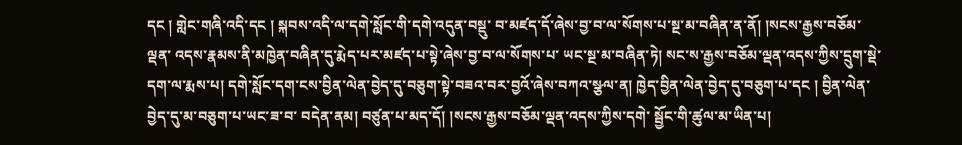དང ། གླེང་གཞི་འདི་དང ། སྐབས་འདི་ལ་དགེ་སློང་གི་དགེ་འདུན་བསྡུ་ བ་མཛད་དོ་ཞེས་བྱ་བ་ལ་སོགས་པ་སྔ་མ་བཞིན་ན་ནོ། །སངས་རྒྱས་བཅོམ་ལྡན་ འདས་རྣམས་ནི་མཁྱེན་བཞིན་དུ་རྨེད་པར་མཛད་པ་སྟེ་ཞེས་བྱ་བ་ལ་སོགས་པ་ ཡང་སྔ་མ་བཞིན་ཏེ། སང་ས་རྒྱས་བཅོམ་ལྡན་འདས་ཀྱིས་དྲུག་སྡེ་དག་ལ་རྨས་པ། དགེ་སློང་དག་ངས་བྱིན་ལེན་བྱེད་དུ་བཅུག་སྟེ་བཟའ་བར་བྱའོ་ཞེས་བཀའ་སྩལ་ན། ཁྱེད་བྱིན་ལེན་བྱེད་དུ་བཅུག་པ་དང ། བྱིན་ལེན་བྱེད་དུ་མ་བཅུག་པ་ཡང་ཟ་བ་ བདེན་ནམ། བཙུན་པ་མད་དོ། །སངས་རྒྱས་བཅོམ་ལྡན་འདས་ཀྱིས་དགེ་ སྦྱོང་གི་ཚུལ་མ་ཡིན་པ།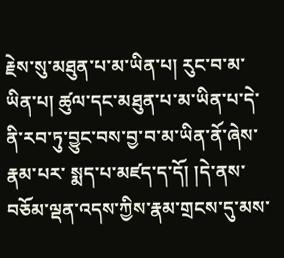རྗེས་སུ་མཐུན་པ་མ་ཡིན་པ། རུང་བ་མ་ཡིན་པ། ཚུལ་དང་མཐུན་པ་མ་ཡིན་པ་དེ་ནི་རབ་ཏུ་བྱུང་བས་བྱ་བ་མ་ཡིན་ནོ་ཞེས་རྣམ་པར་ སྨད་པ་མཛད་ད་དོ། །དེ་ནས་བཅོམ་ལྡན་འདས་ཀྱིས་རྣམ་གྲངས་དུ་མས་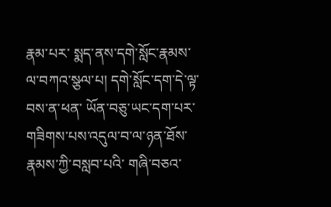རྣམ་པར་ སྨད་ནས་དགེ་སློང་རྣམས་ལ་བཀའ་སྩལ་པ། དགེ་སློང་དག་དེ་ལྟ་བས་ན་ཕན་ ཡོན་བཅུ་ཡང་དག་པར་གཟིགས་པས་འདུལ་བ་ལ་ཉན་ཐོས་རྣམས་ཀྱི་བསླབ་པའི་ གཞི་བཅའ་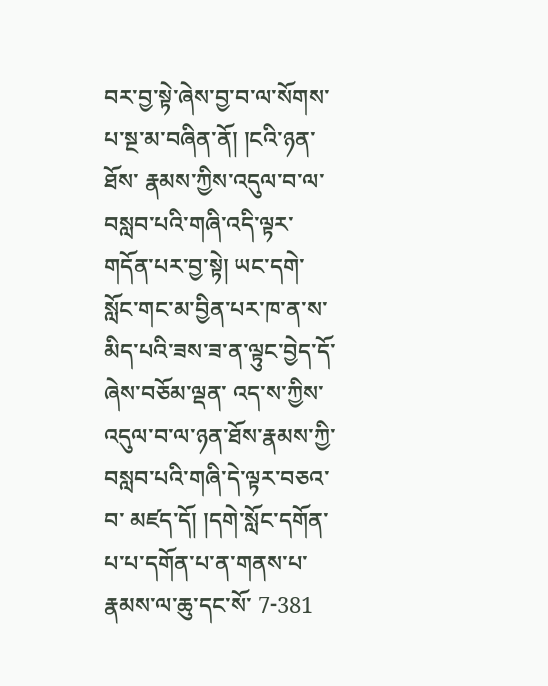བར་བྱ་སྟེ་ཞེས་བྱ་བ་ལ་སོགས་པ་སྔ་མ་བཞིན་ནོ། །ངའི་ཉན་ཐོས་ རྣམས་ཀྱིས་འདུལ་བ་ལ་བསླབ་པའི་གཞི་འདི་ལྟར་གདོན་པར་བྱ་སྟེ། ཡང་དགེ་ སློང་གང་མ་བྱིན་པར་ཁ་ན་ས་མིད་པའི་ཟས་ཟ་ན་ལྟུང་བྱེད་དོ་ཞེས་བཅོམ་ལྡན་ འད་ས་ཀྱིས་འདུལ་བ་ལ་ཉན་ཐོས་རྣམས་ཀྱི་བསླབ་པའི་གཞི་དེ་ལྟར་བཅའ་བ་ མཛད་དོ། །དགེ་སློང་དགོན་པ་པ་དགོན་པ་ན་གནས་པ་རྣམས་ལ་ཆུ་དང་སོ་ 7-381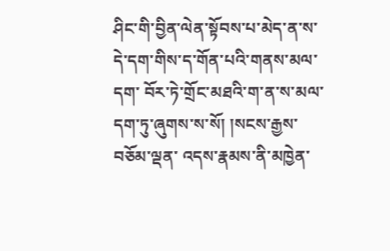ཤིང་གི་བྱིན་ལེན་སྟོབས་པ་མེད་ན་ས་དེ་དག་གིས་ད་གོན་པའི་གནས་མལ་དག་ བོར་ཏེ་གྲོང་མཐའི་ག་ན་ས་མལ་དག་ཏུ་ཞུགས་ས་སོ། །སངས་རྒྱས་བཅོམ་ལྡན་ འདས་རྣམས་ནི་མཁྱེན་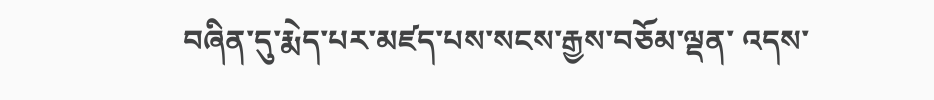བཞིན་དུ་རྨེད་པར་མཛད་པས་སངས་རྒྱས་བཅོམ་ལྡན་ འདས་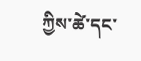ཀྱིས་ཚེ་དང་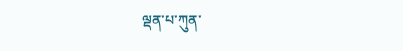ལྡན་པ་ཀུན་